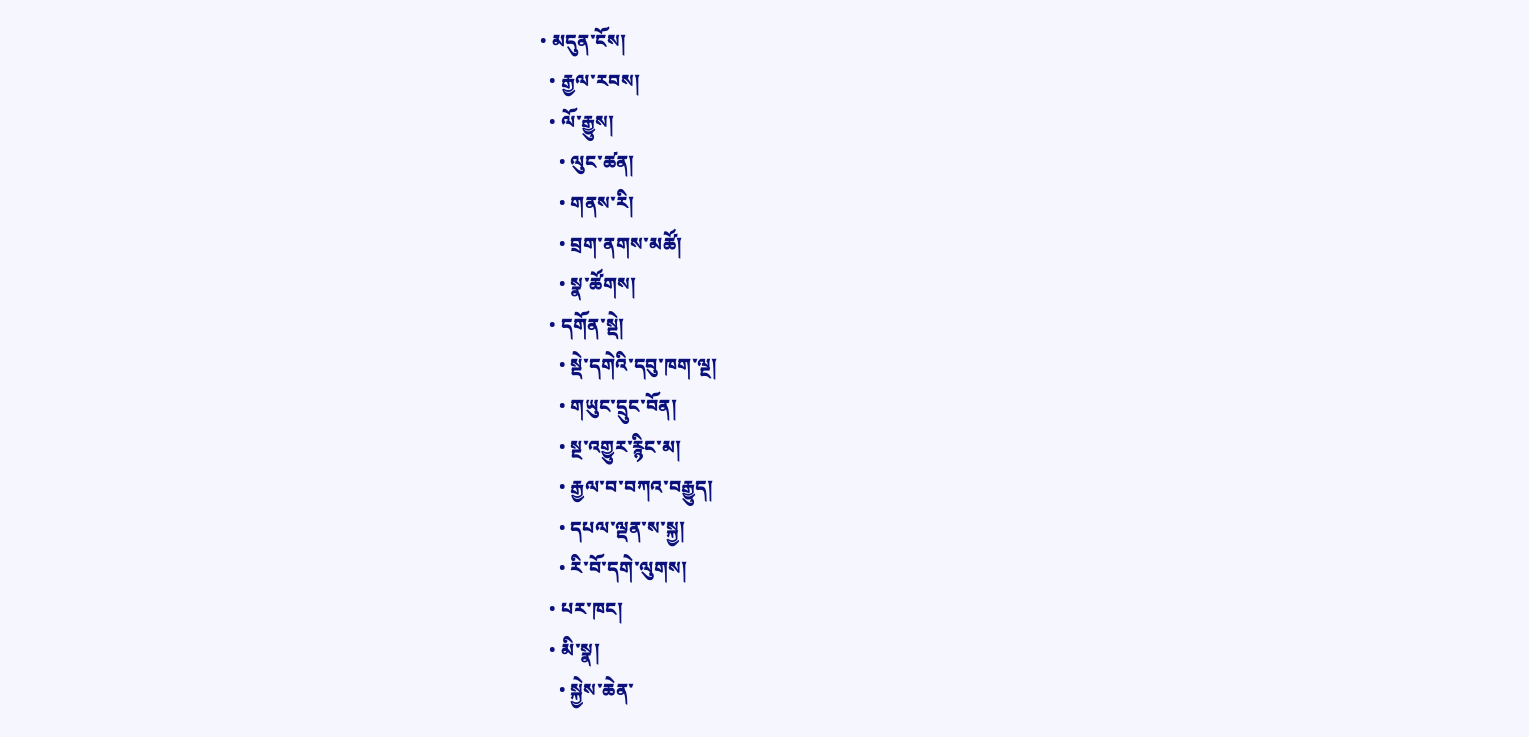• མདུན་ངོས།
  • རྒྱལ་རབས།
  • ལོ་རྒྱུས།
    • ལུང་ཚན།
    • གནས་རི།
    • བྲག་ནགས་མཚོ།
    • སྣ་ཚོགས།
  • དགོན་སྡེ།
    • སྡེ་དགེའི་དབུ་ཁག་ལྔ།
    • གཡུང་དྲུང་བོན།
    • སྔ་འགྱུར་རྙིང་མ།
    • རྒྱལ་བ་བཀའ་བརྒྱུད།
    • དཔལ་ལྡན་ས་སྐྱ།
    • རི་བོ་དགེ་ལུགས།
  • པར་ཁང།
  • མི་སྣ།
    • སྐྱེས་ཆེན་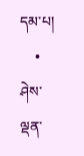དམ་པ།
    • ཤེས་ལྡན་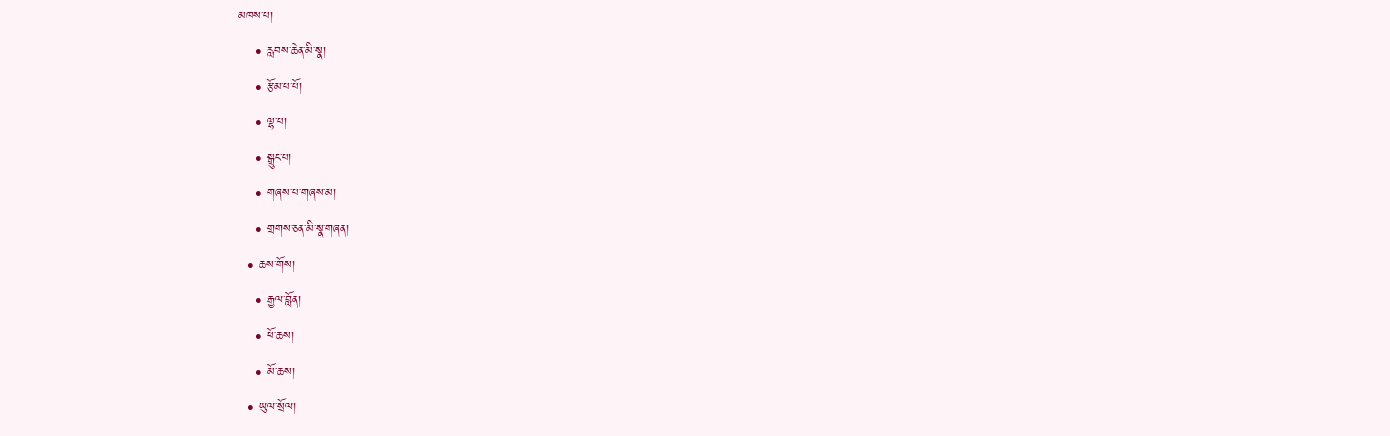མཁས་པ།
    • རླབས་ཆེན་མི་སྣ།
    • རྩོམ་པ་པོ།
    • ལྷ་པ།
    • སྒྲུང་པ།
    • གཞས་པ་གཞས་མ།
    • གྲགས་ཅན་མི་སྣ་གཞན།
  • ཆས་གོས།
    • རྒྱལ་བློན།
    • ཕོ་ཆས།
    • མོ་ཆས།
  • ཡུལ་སྲོལ།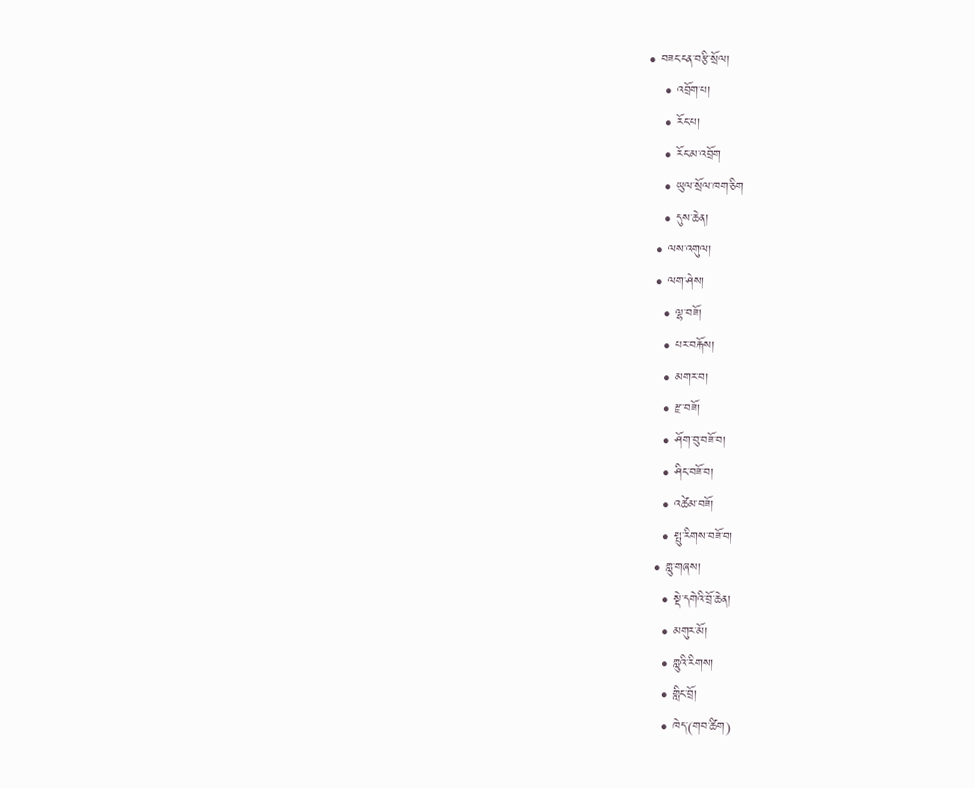• བཟང་ངན་བརྩི་སྲོལ།
    • འབྲོག་པ།
    • རོང་པ།
    • རོང་མ་འབྲོག
    • ཡུལ་སྲོལ་ཁག་ཅིག
    • དུས་ཆེན།
  • ལས་འགུལ།
  • ལག་ཤེས།
    • ལྷ་བཟོ།
    • པར་བརྐོས།
    • མགར་བ།
    • རྫ་བཟོ།
    • ཤོག་བུ་བཟོ་བ།
    • ཤིང་བཟོ་བ།
    • འཚེམ་བཟོ།
    • སྤུ་རིགས་བཟོ་བ།
  • གླུ་གཞས།
    • སྡེ་དགེའི་བྲོ་ཆེན།
    • མགུར་མོ།
    • གླུའི་རིགས།
    • གླིང་བྲོ།
    • ཁེད་(གབ་ཚིག)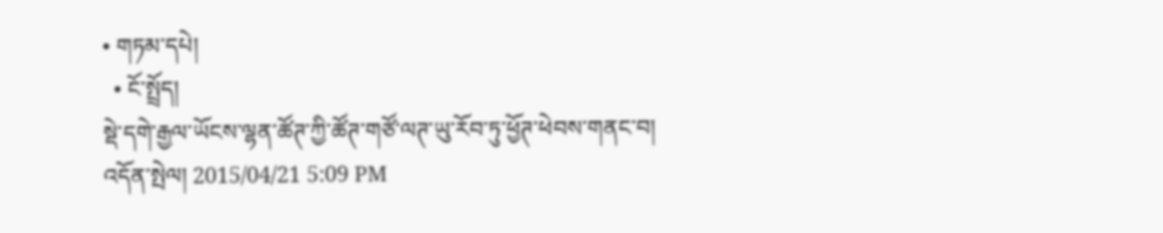• གཏམ་དཔེ།
  • ངོ་སྤྲོད།
སྡེ་དགེ་རྒྱལ་ཡོངས་ལྷན་ཚོཊ་ཀྱི་ཚོཊ་གཙོ་ལཊ་ཡུ་རོབ་ཏུ་ཕྱོཊ་ཕེབས་གནང་བ།
འདོན་སྤེལ། 2015/04/21 5:09 PM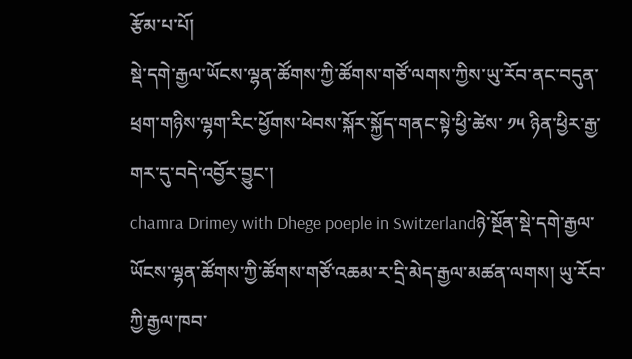རྩོམ་པ་པོ།
སྡེ་དགེ་རྒྱལ་ཡོངས་ལྷན་ཚོགས་ཀྱི་ཚོགས་གཙོ་ལགས་ཀྱིས་ཡུ་རོབ་ནང་བདུན་ཕྲག་གཉིས་ལྷག་རིང་ཕྱོགས་ཕེབས་སྐོར་སྐྱོད་གནང་སྟེ་ཕྱི་ཚེས་ ༡༥ ཉིན་ཕྱིར་རྒྱ་གར་དུ་བདེ་འབྱོར་བྱུང་།
chamra Drimey with Dhege poeple in Switzerlandཉེ་སྔོན་སྡེ་དགེ་རྒྱལ་ཡོངས་ལྷན་ཚོགས་ཀྱི་ཚོགས་གཙོ་འཆམ་ར་དྲི་མེད་རྒྱལ་མཚན་ལགས། ཡུ་རོབ་ཀྱི་རྒྱལ་ཁབ་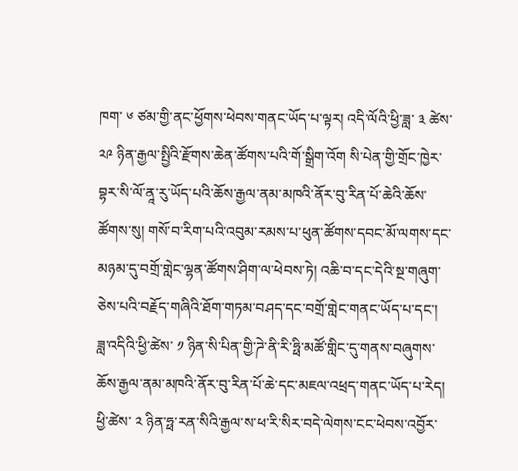ཁག་ ༦ ཙམ་གྱི་ནང་ཕྱོགས་ཕེབས་གནང་ཡོད་པ་ལྟར། འདི་ལོའི་ཕྱི་ཟླ་ ༣ ཚེས་ ༢༩ ཉིན་རྒྱལ་སྤྱིའི་རྫོགས་ཆེན་ཚོགས་པའི་གོ་སྒྲིག་འོག སི་པེན་གྱི་གྲོང་ཁྱེར་བྷར་སི་ལོ་ནཱ་རུ་ཡོད་པའི་ཆོས་རྒྱལ་ནམ་མཁའི་ནོར་བུ་རིན་པོ་ཆེའི་ཆོས་ཚོགས་སུ། གསོ་བ་རིག་པའི་འབུམ་རམས་པ་ཕུན་ཚོགས་དབང་མོ་ལགས་དང་མཉམ་དུ་བགྲོ་གླེང་ལྷན་ཚོགས་ཤིག་ལ་ཕེབས་ཏེ། འཆི་བ་དང་དེའི་སྔ་གཞུག་ཅེས་པའི་བརྗོད་གཞིའི་ཐོག་གཏམ་བཤད་དང་བགྲོ་གླེང་གནང་ཡོད་པ་དང་། ཟླ་འདིའི་ཕྱི་ཚེས་ ༡ ཉིན་སི་པིན་གྱི་ཌེ་ནི་རི་ཧྥི་མཚོ་གླིང་དུ་གནས་བཞུགས་ཆོས་རྒྱལ་ནམ་མཁའི་ནོར་བུ་རིན་པོ་ཆེ་དང་མཇལ་འཕྲད་གནང་ཡོད་པ་རེད།
ཕྱི་ཚེས་ ༢ ཉིན་ཧྥ་རན་སིའི་རྒྱལ་ས་ཕ་རི་སིར་བདེ་ལེགས་ངང་ཕེབས་འབྱོར་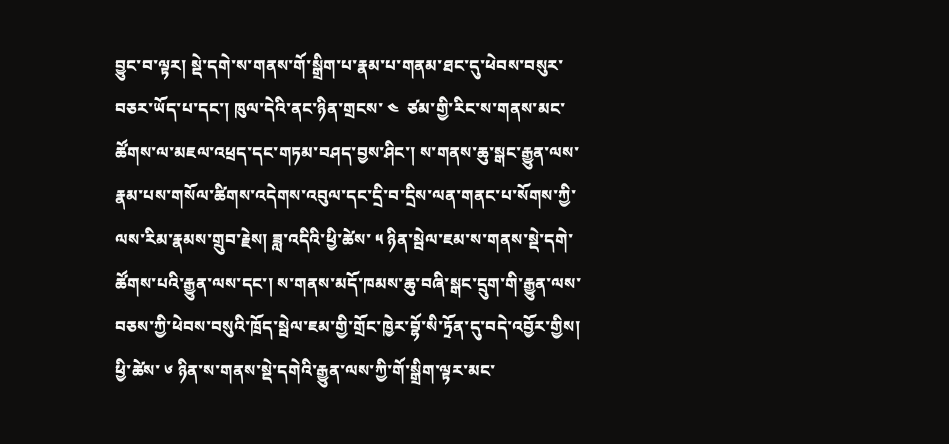བྱུང་བ་ལྟར། སྡེ་དགེ་ས་གནས་གོ་སྒྲིག་པ་རྣམ་པ་གནམ་ཐང་དུ་ཕེབས་བསུར་བཅར་ཡོད་པ་དང་། ཁུལ་དེའི་ནང་ཉིན་གྲངས་ ༤  ཙམ་གྱི་རིང་ས་གནས་མང་ཚོགས་ལ་མཇལ་འཕྲད་དང་གཏམ་བཤད་བྱས་ཤིང་། ས་གནས་ཆུ་སྒང་རྒྱུན་ལས་རྣམ་པས་གསོལ་ཚིགས་འདེགས་འབུལ་དང་དྲི་བ་དྲིས་ལན་གནང་པ་སོགས་ཀྱི་ལས་རིམ་རྣམས་གྲུབ་རྗེས། ཟླ་འདིའི་ཕྱི་ཚེས་ ༥ ཉིན་སྦེལ་ཇམ་ས་གནས་སྡེ་དགེ་ཚོགས་པའི་རྒྱུན་ལས་དང་། ས་གནས་མདོ་ཁམས་ཆུ་བཞི་སྒང་དྲུག་གི་རྒྱུན་ལས་བཅས་ཀྱི་ཕེབས་བསུའི་ཁྲོད་སྦེལ་ཇམ་གྱི་གྲོང་ཁྱེར་བྷོ་སི་ཏྲོན་དུ་བདེ་འབྱོར་གྱིས། ཕྱི་ཚེས་ ༦ ཉིན་ས་གནས་སྡེ་དགེའི་རྒྱུན་ལས་ཀྱི་གོ་སྒྲིག་ལྟར་མང་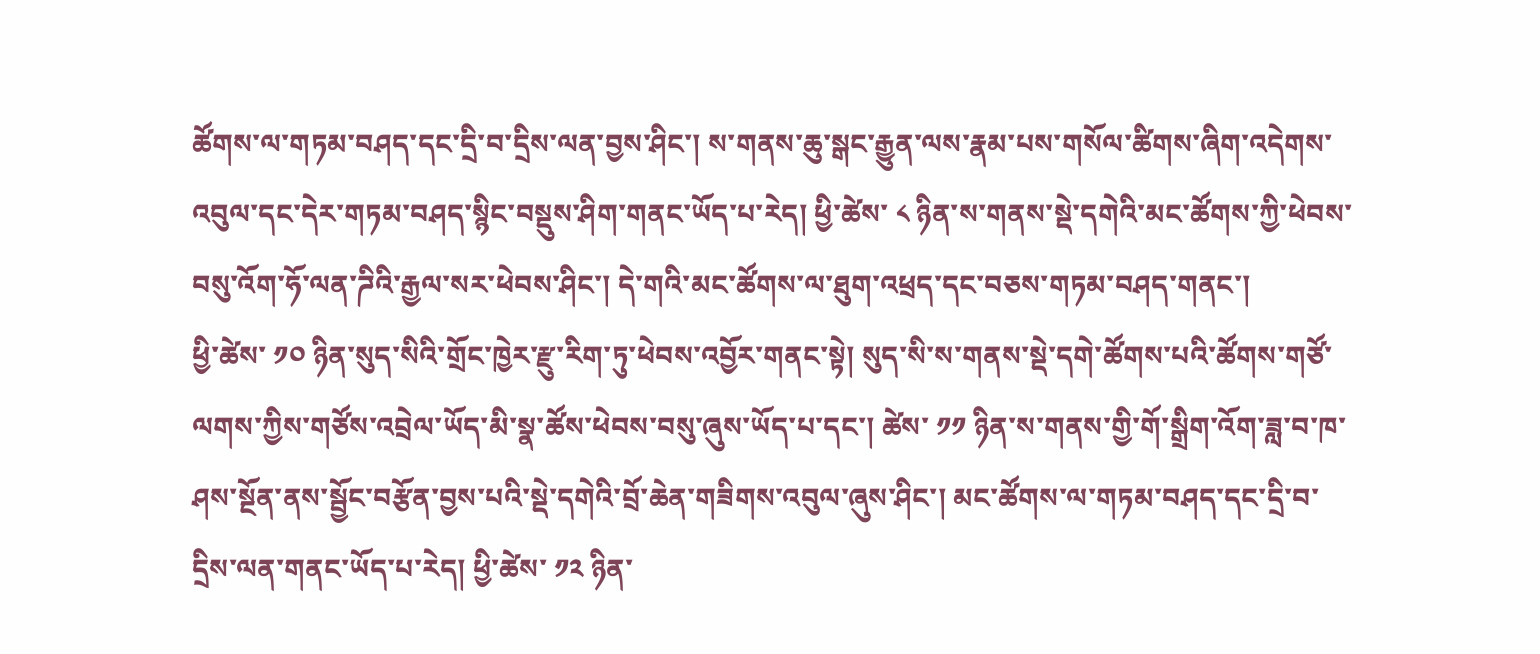ཚོགས་ལ་གཏམ་བཤད་དང་དྲི་བ་དྲིས་ལན་བྱས་ཤིང་། ས་གནས་ཆུ་སྒང་རྒྱུན་ལས་རྣམ་པས་གསོལ་ཚིགས་ཞིག་འདེགས་འབུལ་དང་དེར་གཏམ་བཤད་སྙིང་བསྡུས་ཤིག་གནང་ཡོད་པ་རེད། ཕྱི་ཚེས་ ༨ ཉིན་ས་གནས་སྡེ་དགེའི་མང་ཚོགས་ཀྱི་ཕེབས་བསུ་འོག་ཧོ་ལན་ཌིའི་རྒྱལ་སར་ཕེབས་ཤིང་། དེ་གའི་མང་ཚོགས་ལ་ཐུག་འཕྲད་དང་བཅས་གཏམ་བཤད་གནང་།
ཕྱི་ཚེས་ ༡༠ ཉིན་སུད་སིའི་གྲོང་ཁྱེར་རྫུ་རིག་ཏུ་ཕེབས་འབྱོར་གནང་སྟེ། སུད་སི་ས་གནས་སྡེ་དགེ་ཚོགས་པའི་ཚོགས་གཙོ་ལགས་ཀྱིས་གཙོས་འབྲེལ་ཡོད་མི་སྣ་ཚོས་ཕེབས་བསུ་ཞུས་ཡོད་པ་དང་། ཚེས་ ༡༡ ཉིན་ས་གནས་གྱི་གོ་སྒྲིག་འོག་ཟླ་བ་ཁ་ཤས་སྔོན་ནས་སྦྱོང་བརྩོན་བྱས་པའི་སྡེ་དགེའི་བྲོ་ཆེན་གཟིགས་འབུལ་ཞུས་ཤིང་། མང་ཚོགས་ལ་གཏམ་བཤད་དང་དྲི་བ་དྲིས་ལན་གནང་ཡོད་པ་རེད། ཕྱི་ཚེས་ ༡༢ ཉིན་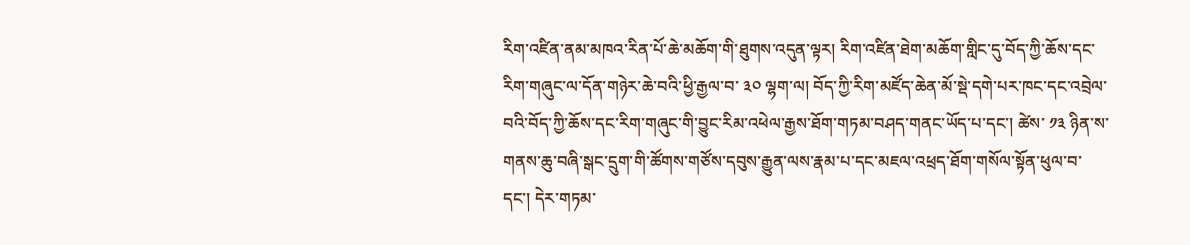རིག་འཛིན་ནམ་མཁའ་རིན་པོ་ཆེ་མཆོག་གི་ཐུགས་འདུན་ལྟར། རིག་འཛིན་ཐེག་མཆོག་གླིང་དུ་བོད་ཀྱི་ཆོས་དང་རིག་གཞུང་ལ་དོན་གཉེར་ཆེ་བའི་ཕྱི་རྒྱལ་བ་ ༣༠ ལྷག་ལ། བོད་ཀྱི་རིག་མཛོད་ཆེན་མོ་སྡེ་དགེ་པར་ཁང་དང་འབྲེལ་བའི་བོད་ཀྱི་ཆོས་དང་རིག་གཞུང་གི་བྱུང་རིམ་འཕེལ་རྒྱས་ཐོག་གཏམ་བཤད་གནང་ཡོད་པ་དང་། ཚེས་ ༡༣ ཉིན་ས་གནས་ཆུ་བཞི་སྒང་དྲུག་གི་ཚོགས་གཙོས་དབུས་རྒྱུན་ལས་རྣམ་པ་དང་མཇལ་འཕྲད་ཐོག་གསོལ་སྟོན་ཕུལ་བ་དང་། དེར་གཏམ་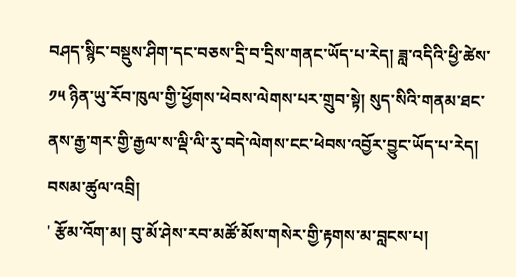བཤད་སྙིང་བསྡུས་ཤིག་དང་བཅས་དྲི་བ་དྲིས་གནང་ཡོད་པ་རེད། ཟླ་འདིའི་ཕྱི་ཚེས་ ༡༥ ཉིན་ཡུ་རོབ་ཁུལ་གྱི་ཕྱོགས་ཕེབས་ལེགས་པར་གྲུབ་སྟེ། སུད་སིའི་གནམ་ཐང་ནས་རྒྱ་གར་གྱི་རྒྱལ་ས་ལྡི་ལི་རུ་བདེ་ལེགས་ངང་ཕེབས་འབྱོར་བྱུང་ཡོད་པ་རེད།
བསམ་ཚུལ་འབྲི།
' རྩོམ་འོག་མ། བུ་མོ་ཤེས་རབ་མཚོ་མོས་གསེར་གྱི་རྟགས་མ་བླངས་པ།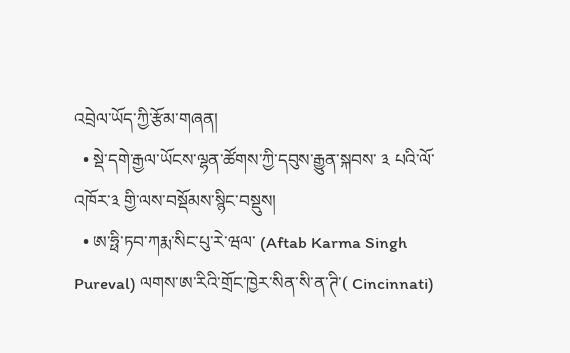འབྲེལ་ཡོད་ཀྱི་རྩོམ་གཞན།
  • སྡེ་དགེ་རྒྱལ་ཡོངས་ལྷན་ཚོགས་ཀྱི་དབུས་རྒྱུན་སྐབས་ ༣ པའི་ལོ་འཁོར་༣ གྱི་ལས་བསྡོམས་སྙིང་བསྡུས།
  • ཨ་ཧྥི་ཏབ་ཀརྨ་སིང་པུ་རེ་ཝལ་ (Aftab Karma Singh Pureval) ལགས་ཨ་རིའི་གྲོང་ཁྱེར་སིན་སི་ན་ཊི་( Cincinnati)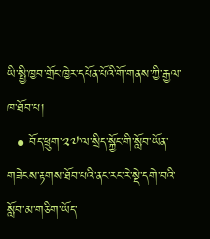ཡི་སྤྱི་ཁྱབ་གྲོང་ཁྱེར་དཔོན་པོའི་གོ་གནས་ཀྱི་རྒྱལ་ཁ་ཐོབ་པ།
  • བོད་ཕྲུག་༢༧་ལ་སྲིད་སྐྱོང་གི་སློབ་ཡོན་གཟེངས་རྟགས་ཐོབ་པའི་ནང་རང་རེ་སྡེ་དགེ་བའི་སློབ་མ་གཅིག་ཡོད་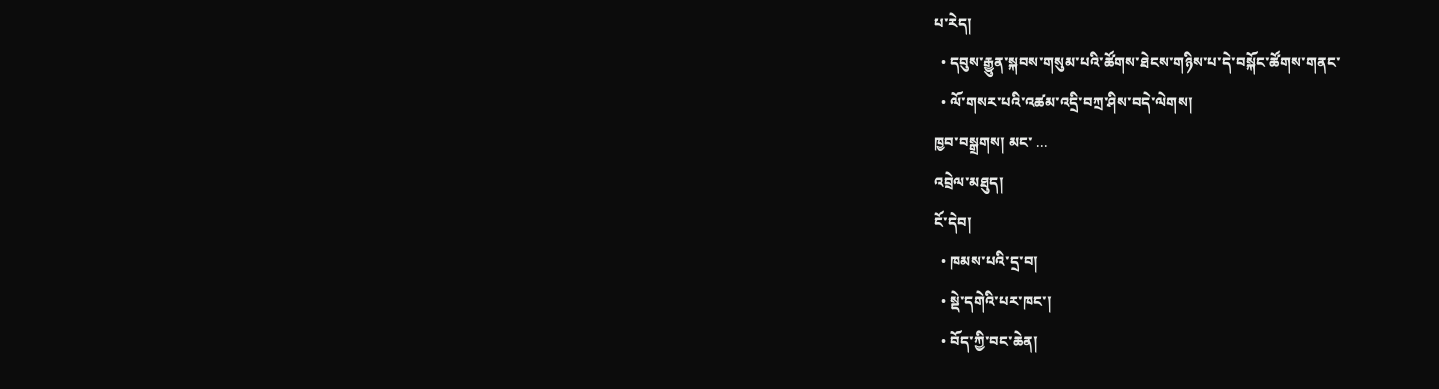པ་རེད།
  • དབུས་རྒྱུན་སྐབས་གསུམ་པའི་ཚོགས་ཐེངས་གཉིས་པ་དེ་བསྐོང་ཚོགས་གནང་
  • ལོ་གསར་པའི་འཚམ་འདྲི་བཀྲ་ཤིས་བདེ་ལེགས།
ཁྱབ་བསྒྲགས། མང་ ...
འབྲེལ་མཐུད།
ངོ་དེབ།
  • ཁམས་པའི་དྲ་བ།
  • སྡེ་དགེའི་པར་ཁང་།
  • བོད་ཀྱི་བང་ཆེན།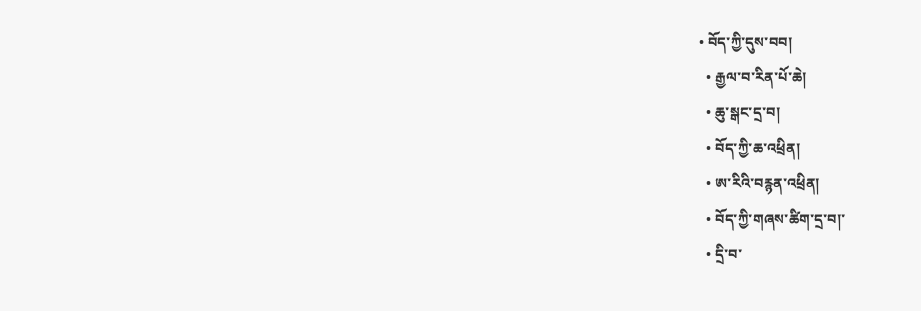• བོད་ཀྱི་དུས་བབ།
  • རྒྱལ་བ་རིན་པོ་ཆེ།
  • ཆུ་སྒང་དྲ་བ།
  • བོད་ཀྱི་ཆ་འཕྲིན།
  • ཨ་རིའི་བརྙན་འཕྲིན།
  • བོད་ཀྱི་གཞས་ཚིག་དྲ་བ།་
  • དྲི་བ་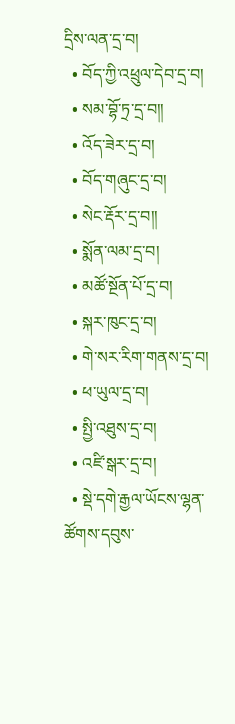དྲིས་ལན་དྲ་བ།
  • བོད་ཀྱི་འཕྲུལ་དེབ་དྲ་བ།
  • སམ་བྷོ་ཏྲ་དྲ་བ།།
  • འོད་ཟེར་དྲ་བ།
  • བོད་གཞུང་དྲ་བ།
  • སེང་རྡོར་དྲ་བ།།
  • སྨོན་ལམ་དྲ་བ།
  • མཚོ་སྔོན་པོ་དྲ་བ།
  • སྐར་ཁུང་དྲ་བ།
  • གེ་སར་རིག་གནས་དྲ་བ།
  • ཕ་ཡུལ་དྲ་བ།
  • སྤྱི་འཐུས་དྲ་བ།
  • འཛི་སྒར་དྲ་བ།
  • སྡེ་དགེ་རྒྱལ་ཡོངས་ལྷན་ཚོགས་དབུས་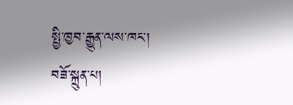སྤྱི་ཁྱབ་རྒྱུན་ལས་ཁང་།
བཟོ་སྐྲུན་པ།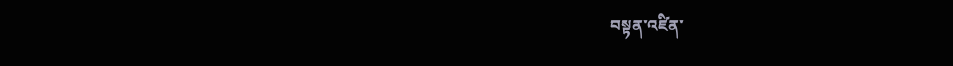བསྟན་འཛིན་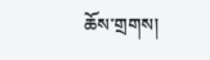ཆོས་གྲགས།